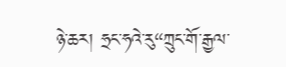ཉེ་ཆར། ཧྲང་ཧའེ་རུ“ཀྲུང་གོ་རྒྱལ་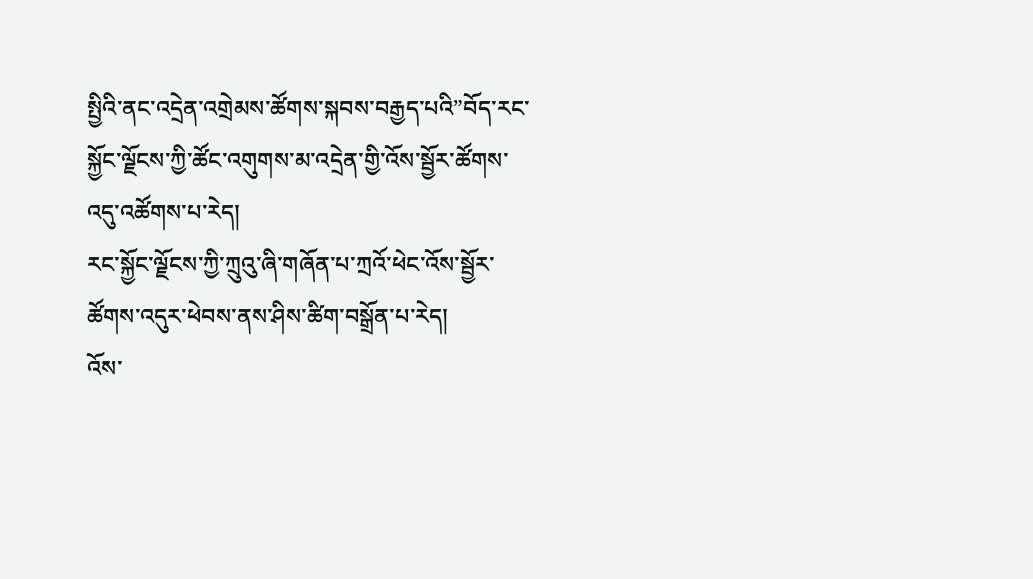སྤྱིའི་ནང་འདྲེན་འགྲེམས་ཚོགས་སྐབས་བརྒྱད་པའི”བོད་རང་སྐྱོང་ལྗོངས་ཀྱི་ཚོང་འགུགས་མ་འདྲེན་གྱི་འོས་སྦྱོར་ཚོགས་འདུ་འཚོགས་པ་རེད།
རང་སྐྱོང་ལྗོངས་ཀྱི་ཀྲུའུ་ཞི་གཞོན་པ་ཀྲའོ་ཕེང་འོས་སྦྱོར་ཚོགས་འདུར་ཕེབས་ནས་ཤིས་ཚིག་བསྒྲོན་པ་རེད།
འོས་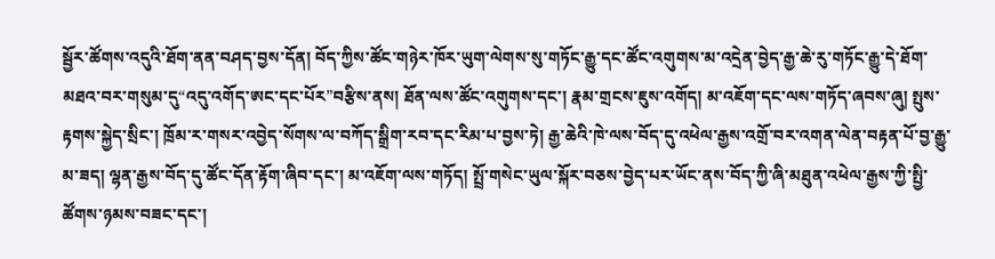སྦྱོར་ཚོགས་འདུའི་ཐོག་ནན་བཤད་བྱས་དོན། བོད་ཀྱིས་ཚོང་གཉེར་ཁོར་ཡུག་ལེགས་སུ་གཏོང་རྒྱུ་དང་ཚོང་འགུགས་མ་འདྲེན་བྱེད་རྒྱ་ཆེ་རུ་གཏོང་རྒྱུ་དེ་ཐོག་མཐའ་བར་གསུམ་དུ“འདུ་འགོད་ཨང་དང་པོར”བརྩིས་ནས། ཐོན་ལས་ཚོང་འགུགས་དང་། རྣམ་གྲངས་ཇུས་འགོད། མ་འཇོག་དང་ལས་གཏོད་ཞབས་ཞུ། སྤུས་རྟགས་སྐྱེད་སྲིང་། ཁྲོམ་ར་གསར་འབྱེད་སོགས་ལ་བཀོད་སྒྲིག་རབ་དང་རིམ་པ་བྱས་ཏེ། རྒྱ་ཆེའི་ཁེ་ལས་བོད་དུ་འཕེལ་རྒྱས་འགྲོ་བར་འགན་ལེན་བརྟན་པོ་བྱ་རྒྱུ་མ་ཟད། ལྷན་རྒྱས་བོད་དུ་ཚོང་དོན་རྟོག་ཞིབ་དང་། མ་འཇོག་ལས་གཏོད། སྤྲོ་གསེང་ཡུལ་སྐོར་བཅས་བྱེད་པར་ཡོང་ནས་བོད་ཀྱི་ཞི་མཐུན་འཕེལ་རྒྱས་ཀྱི་སྤྱི་ཚོགས་ཉམས་བཟང་དང་།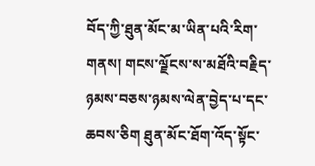བོད་ཀྱི་ཐུན་མོང་མ་ཡིན་པའི་རིག་གནས། གངས་ལྗོངས་ས་མཐོའི་བརྗིད་ཉམས་བཅས་ཉམས་ལེན་བྱེད་པ་དང་ཆབས་ཅིག ཐུན་མོང་ཐོག་འོད་སྟོང་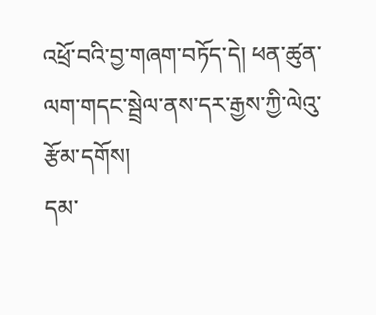འཕྲོ་བའི་བྱ་གཞག་བཏོད་དེ། ཕན་ཚུན་ལག་གདང་སྦྲེལ་ནས་དར་རྒྱས་ཀྱི་ལེའུ་རྩོམ་དགོས།
དམ་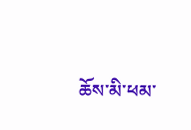ཆོས་མི་ཕམ་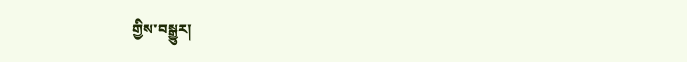གྱིས་བསྒྱུར།